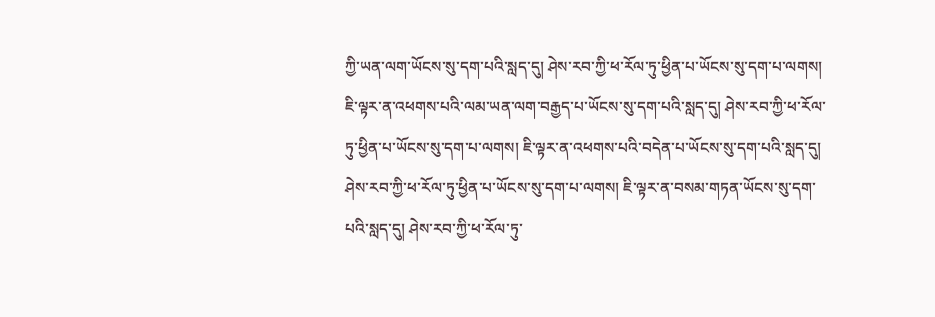ཀྱི་ཡན་ལག་ཡོངས་སུ་དག་པའི་སླད་དུ། ཤེས་རབ་ཀྱི་ཕ་རོལ་ཏུ་ཕྱིན་པ་ཡོངས་སུ་དག་པ་ལགས། ཇི་ལྟར་ན་འཕགས་པའི་ལམ་ཡན་ལག་བརྒྱད་པ་ཡོངས་སུ་དག་པའི་སླད་དུ། ཤེས་རབ་ཀྱི་ཕ་རོལ་ཏུ་ཕྱིན་པ་ཡོངས་སུ་དག་པ་ལགས། ཇི་ལྟར་ན་འཕགས་པའི་བདེན་པ་ཡོངས་སུ་དག་པའི་སླད་དུ། ཤེས་རབ་ཀྱི་ཕ་རོལ་ཏུ་ཕྱིན་པ་ཡོངས་སུ་དག་པ་ལགས། ཇི་ལྟར་ན་བསམ་གཏན་ཡོངས་སུ་དག་པའི་སླད་དུ། ཤེས་རབ་ཀྱི་ཕ་རོལ་ཏུ་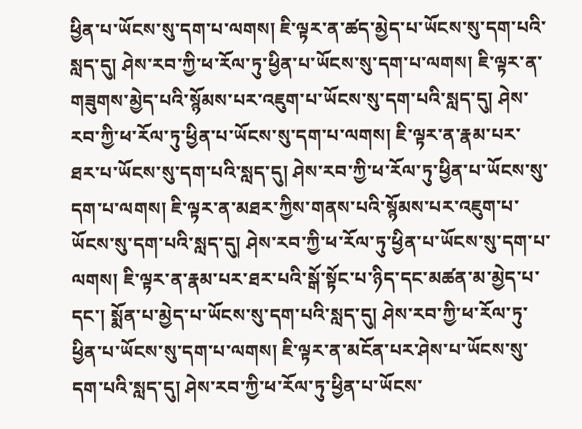ཕྱིན་པ་ཡོངས་སུ་དག་པ་ལགས། ཇི་ལྟར་ན་ཚད་མྱེད་པ་ཡོངས་སུ་དག་པའི་སླད་དུ། ཤེས་རབ་ཀྱི་ཕ་རོལ་ཏུ་ཕྱིན་པ་ཡོངས་སུ་དག་པ་ལགས། ཇི་ལྟར་ན་གཟུགས་མྱེད་པའི་སྙོམས་པར་འཇུག་པ་ཡོངས་སུ་དག་པའི་སླད་དུ། ཤེས་རབ་ཀྱི་ཕ་རོལ་ཏུ་ཕྱིན་པ་ཡོངས་སུ་དག་པ་ལགས། ཇི་ལྟར་ན་རྣམ་པར་ཐར་པ་ཡོངས་སུ་དག་པའི་སླད་དུ། ཤེས་རབ་ཀྱི་ཕ་རོལ་ཏུ་ཕྱིན་པ་ཡོངས་སུ་དག་པ་ལགས། ཇི་ལྟར་ན་མཐར་ཀྱིས་གནས་པའི་སྙོམས་པར་འཇུག་པ་ཡོངས་སུ་དག་པའི་སླད་དུ། ཤེས་རབ་ཀྱི་ཕ་རོལ་ཏུ་ཕྱིན་པ་ཡོངས་སུ་དག་པ་ལགས། ཇི་ལྟར་ན་རྣམ་པར་ཐར་པའི་སྒོ་སྟོང་པ་ཉིད་དང་མཚན་མ་མྱེད་པ་དང་། སྨོན་པ་མྱེད་པ་ཡོངས་སུ་དག་པའི་སླད་དུ། ཤེས་རབ་ཀྱི་ཕ་རོལ་ཏུ་ཕྱིན་པ་ཡོངས་སུ་དག་པ་ལགས། ཇི་ལྟར་ན་མངོན་པར་ཤེས་པ་ཡོངས་སུ་དག་པའི་སླད་དུ། ཤེས་རབ་ཀྱི་ཕ་རོལ་ཏུ་ཕྱིན་པ་ཡོངས་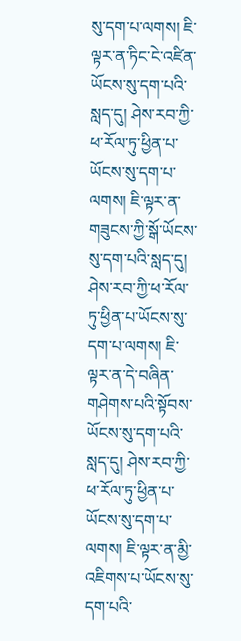སུ་དག་པ་ལགས། ཇི་ལྟར་ན་ཏིང་ངེ་འཛིན་ཡོངས་སུ་དག་པའི་སླད་དུ། ཤེས་རབ་ཀྱི་ཕ་རོལ་ཏུ་ཕྱིན་པ་ཡོངས་སུ་དག་པ་ལགས། ཇི་ལྟར་ན་གཟུངས་ཀྱི་སྒོ་ཡོངས་སུ་དག་པའི་སླད་དུ། ཤེས་རབ་ཀྱི་ཕ་རོལ་ཏུ་ཕྱིན་པ་ཡོངས་སུ་དག་པ་ལགས། ཇི་ལྟར་ན་དེ་བཞིན་གཤེགས་པའི་སྟོབས་ཡོངས་སུ་དག་པའི་སླད་དུ། ཤེས་རབ་ཀྱི་ཕ་རོལ་ཏུ་ཕྱིན་པ་ཡོངས་སུ་དག་པ་ལགས། ཇི་ལྟར་ན་མྱི་འཇིགས་པ་ཡོངས་སུ་དག་པའི་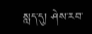སླད་དུ། ཤེས་རབ་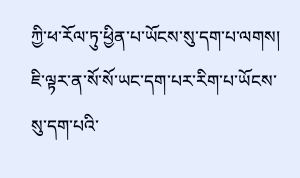ཀྱི་ཕ་རོལ་ཏུ་ཕྱིན་པ་ཡོངས་སུ་དག་པ་ལགས། ཇི་ལྟར་ན་སོ་སོ་ཡང་དག་པར་རིག་པ་ཡོངས་སུ་དག་པའི་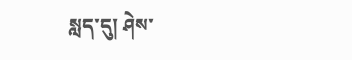སླད་དུ། ཤེས་